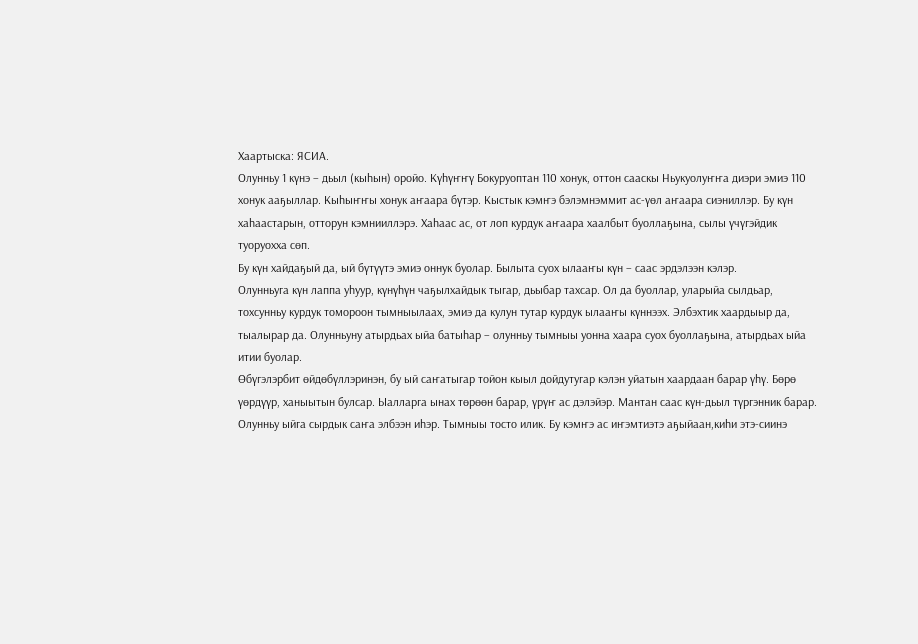Хаартыска: ЯСИА.
Олунньу 1 күнэ – дьыл (кыһын) оройо. Күһүҥҥү Бокуруоптан 110 хонук, оттон сааскы Ньукуолуҥҥа диэри эмиэ 110 хонук ааҕыллар. Кыһыҥҥы хонук аҥаара бүтэр. Кыстык кэмҥэ бэлэмнэммит ас-үөл аҥаара сиэниллэр. Бу күн хаһаастарын, отторун кэмнииллэрэ. Хаһаас ас, от лоп курдук аҥаара хаалбыт буоллаҕына, сылы үчүгэйдик туоруохха сөп.
Бу күн хайдаҕый да, ый бүтүүтэ эмиэ оннук буолар. Былыта суох ылааҥы күн – саас эрдэлээн кэлэр.
Олунньуга күн лаппа уһуур, күнүһүн чаҕылхайдык тыгар, дьыбар тахсар. Ол да буоллар, уларыйа сылдьар, тохсунньу курдук томороон тымныылаах, эмиэ да кулун тутар курдук ылааҥы күннээх. Элбэхтик хаардыыр да, тыалырар да. Олунньуну атырдьах ыйа батыһар – олунньу тымныы уонна хаара суох буоллаҕына, атырдьах ыйа итии буолар.
Өбүгэлэрбит өйдөбүллэринэн, бу ый саҥатыгар тойон кыыл дойдутугар кэлэн уйатын хаардаан барар үһү. Бөрө үөрдүүр, ханыытын булсар. Ыалларга ынах төрөөн барар, үрүҥ ас дэлэйэр. Мантан саас күн-дьыл түргэнник барар.
Олунньу ыйга сырдык саҥа элбээн иһэр. Тымныы тосто илик. Бу кэмҥэ ас иҥэмтиэтэ аҕыйаан,киһи этэ-сиинэ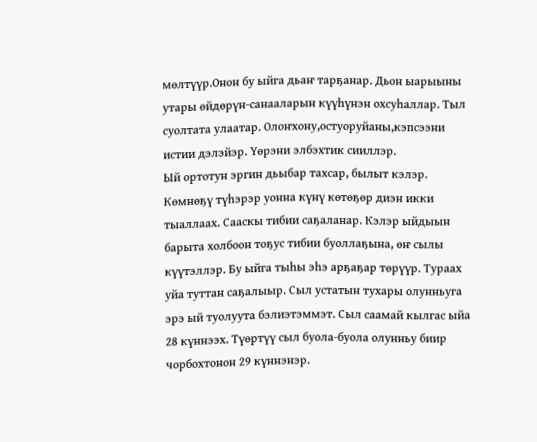мөлтүүр.Онон бу ыйга дьаҥ тарҕанар. Дьон ыарыыны утары өйдөрүн-санааларын күүһүнэн охсуһаллар. Тыл суолтата улаатар. Олоҥхону,остуоруйаны,кэпсээни истии дэлэйэр. Үөрэни элбэхтик сииллэр.
Ый ортотун эргин дьыбар тахсар, былыт кэлэр. Көмнөҕү түһэрэр уонна күнү көтөҕөр диэн икки тыаллаах. Сааскы тибии саҕаланар. Кэлэр ыйдыын барыта холбоон тоҕус тибии буоллаҕына, өҥ сылы күүтэллэр. Бу ыйга тыһы эһэ арҕаҕар төрүүр. Тураах уйа туттан саҕалыыр. Сыл устатын тухары олунньуга эрэ ый туолуута бэлиэтэммэт. Сыл саамай кылгас ыйа 28 күннээх. Түөртүү сыл буола-буола олунньу биир чорбохтонон 29 күннэнэр.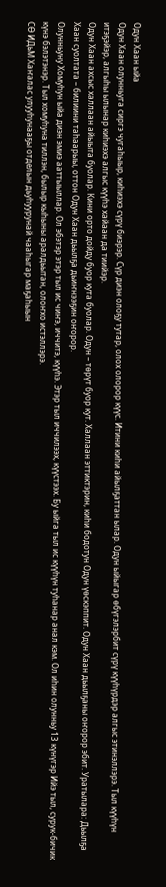Одун Хаан ыйа
Одун Хаан олунньуга сиргэ чугаһыыр, киһиэхэ сүрү биэрэр. Сүр диэн олоҕу тутар, олох олорор күүс. Итини киһи айылҕаттан ылар. Одун ыйыгар өбүгэлэрбит сүрү күүһүрдэр алгыс этинэллэрэ. Тыл күүһүн итэҕэйэр, алгыһы ылынар киһиэхэ алгыс күүһэ хайаан да тиийэр.
Одун Хаан ахсыс халлаан айыыта буолар. Кини орто дойду буор кута буолар. Одун – төрүт буор кут. Халлаан эттиктэрин, киһи бодотун Одун үөскэппит. Одун Хаан дьылҕаны оҥорор эбит. Уратылара: Дьылҕа Хаан суолтата – билиини таһаарыы, оттон Одун Хаан дьылҕа дьиҥнээҕин оҥорор.
Олунньуну Хомуһун ыйа диэн эмиэ ааттыыллар. Ол эбэтэр этэр тыл ис чиҥэ, иччитэ, күүһэ. Этэр тыл иччилээх, күүстээх. Бу ыйга тыл ис күүһүн туһанар анал кэм. Ол иһин олунньу 13 күнүгэр Ийэ тыл, сурук-бичик күнэ бэлэтэнэр. Тыл хомуһуна тиллэн, былыр кыһыны аралдьытан, олоҥхо истэллэрэ.
СӨ ИДьМ Хаҥалас улууһунааҕы отделын дьуһуурунай чааһыгар маҕаһыын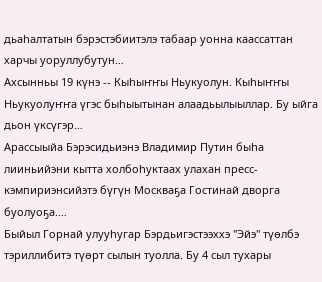дьаһалтатын бэрэстэбиитэлэ табаар уонна каассаттан харчы уоруллубутун…
Ахсынньы 19 күнэ -- Кыһыҥҥы Ньукуолун. Кыһыҥҥы Ньукуолуҥҥа үгэс быһыытынан алаадьылыыллар. Бу ыйга дьон үксүгэр…
Арассыыйа Бэрэсидьиэнэ Владимир Путин быһа лииньийэни кытта холбоһуктаах улахан пресс-кэмпириэнсийэтэ бүгүн Москваҕа Гостинай дворга буолуоҕа.…
Быйыл Горнай улууһугар Бэрдьигэстээххэ "Эйэ" түөлбэ тэриллибитэ түөрт сылын туолла. Бу 4 сыл тухары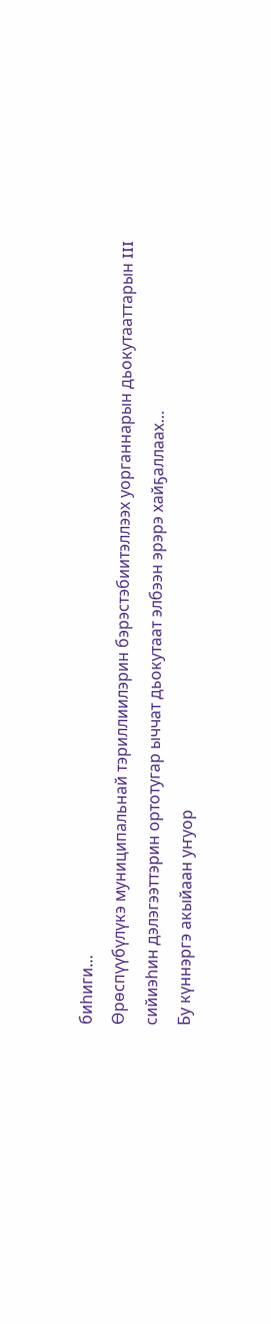биһиги…
Өрөспүүбүлүкэ муниципальнай тэриллиилэрин бэрэстэбиитэллээх уорганнарын дьокутааттарын III сийиэһин дэлэгээттэрин ортотугар ыччат дьокутаат элбээн эрэрэ хайҕаллаах…
Бу күннэргэ акыйаан уҥуор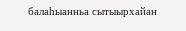балаһыанньа сытыырхайан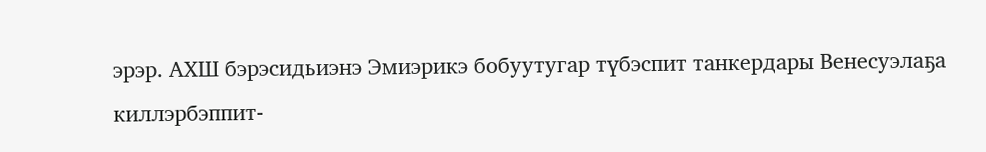эрэр. АХШ бэрэсидьиэнэ Эмиэрикэ бобуутугар түбэспит танкердары Венесуэлаҕа киллэрбэппит-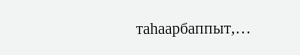таһаарбаппыт,…